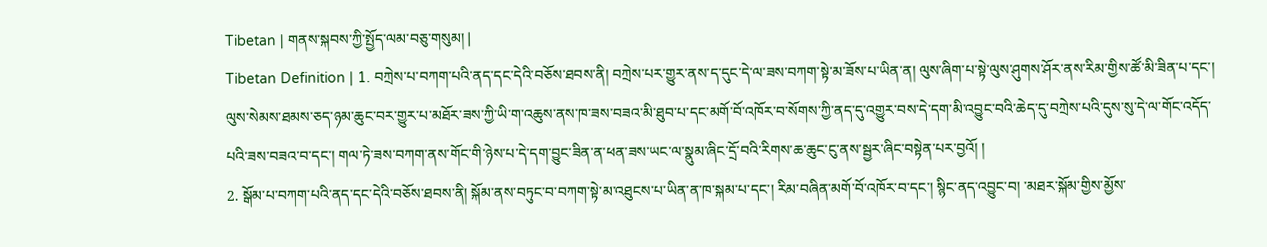Tibetan | གནས་སྐབས་ཀྱི་སྤྱོད་ལམ་བཅུ་གསུམ། |
Tibetan Definition | 1. བཀྲེས་པ་བཀག་པའི་ནད་དང་དེའི་བཅོས་ཐབས་ནི། བཀྲེས་པར་གྱུར་ནས་ད་དུང་དེ་ལ་ཟས་བཀག་སྟེ་མ་ཟོས་པ་ཡིན་ན། ལུས་ཞིག་པ་སྟེ་ལུས་ཤུགས་ཤོར་ནས་རིམ་གྱིས་ཚོ་མི་ཟིན་པ་དང་། ལུས་སེམས་ཐམས་ཅད་ཉམ་ཆུང་བར་གྱུར་པ་མཐོར་ཟས་ཀྱི་ཡི་ག་འཆུས་ནས་ཁ་ཟས་བཟའ་མི་ཐུབ་པ་དང་མགོ་བོ་འཁོར་བ་སོགས་ཀྱི་ནད་དུ་འགྱུར་བས་དེ་དག་མི་འབྱུང་བའི་ཆེད་དུ་བཀྲེས་པའི་དུས་སུ་དེ་ལ་གོང་འདོད་པའི་ཟས་བཟའ་བ་དང་། གལ་ཏེ་ཟས་བཀག་ནས་གོང་གི་ཉེས་པ་དེ་དག་བྱུང་ཟིན་ན་ཕན་ཟས་ཡང་ལ་སྣུམ་ཞིང་དྲོ་བའི་རིགས་ཆ་ཆུང་ངུ་ནས་སྦྱར་ཞིང་བསྟེན་པར་བྱའོ། །
2. སྒོམ་པ་བཀག་པའི་ནད་དང་དེའི་བཅོས་ཐབས་ནི། སྐོམ་ནས་བཏུང་བ་བཀག་སྟེ་མ་འཐུངས་པ་ཡིན་ན་ཁ་སྐམ་པ་དང་། རིམ་བཞིན་མགོ་བོ་འཁོར་བ་དང་། སྙིང་ནད་འབྱུང་བ། ་མཐར་སྐོམ་གྱིས་མྱོས་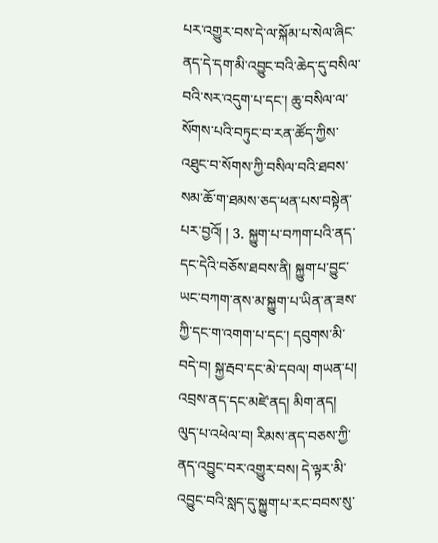པར་འགྱུར་བས་དེ་ལ་སྐོམ་པ་སེལ་ཞིང་ནད་དེ་དག་མི་འབྱུང་བའི་ཆེད་དུ་བསིལ་བའི་སར་འདུག་པ་དང་། ཆུ་བསིལ་ལ་སོགས་པའི་བཏུང་བ་རན་ཚོད་ཀྱིས་འཐུང་བ་སོགས་ཀྱི་བསིལ་བའི་ཐབས་སམ་ཆོ་ག་ཐམས་ཅད་ཕན་པས་བསྟེན་པར་བྱའོ། ། 3. སྐྱུག་པ་བཀག་པའི་ནད་དང་དེའི་བཅོས་ཐབས་ནི། སྐྱུག་པ་བྱུང་ཡང་བཀག་ནས་མ་སྐྱུག་པ་ཡིན་ན་ཟས་ཀྱི་དང་ག་འགག་པ་དང་། དབུགས་མི་བདེ་བ། སྐྱ་རྦབ་དང་མེ་དབལ། གཡན་པ། འབྲས་ནད་དང་མཛེ་ནད། མིག་ནད། ལུད་པ་འཕེལ་བ། རིམས་ནད་བཅས་ཀྱི་ནད་འབྱུང་བར་འགྱུར་བས། དེ་ལྟར་མི་འབྱུང་བའི་སླད་དུ་སྐྱུག་པ་རང་བབས་སུ་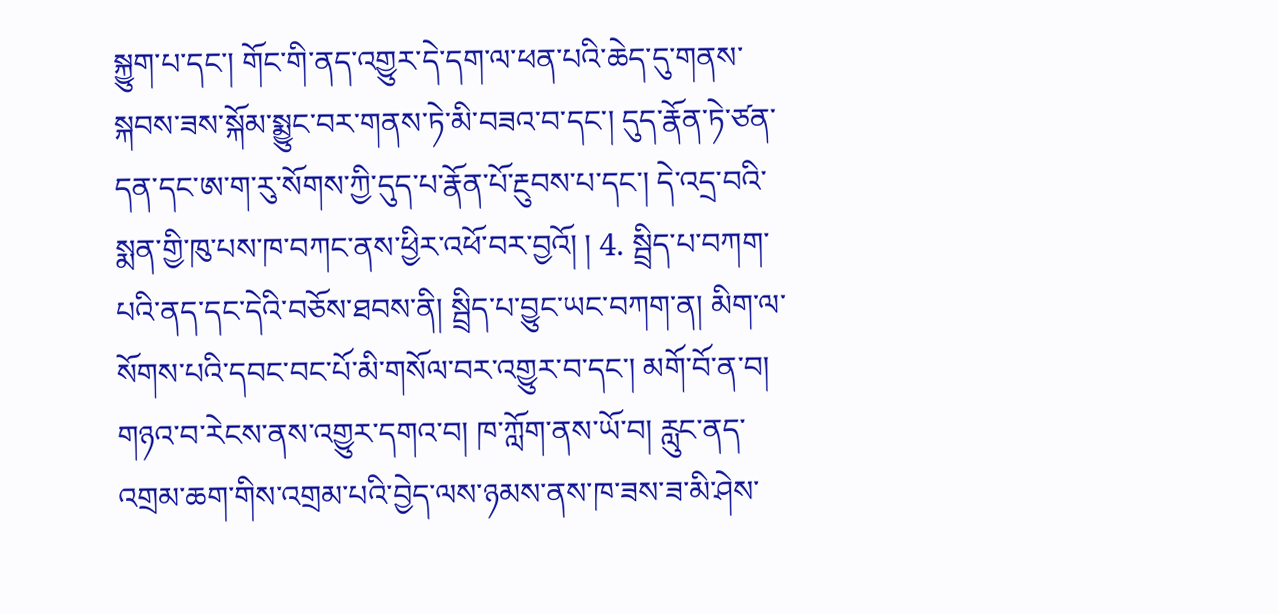སྐྱུག་པ་དང་། གོང་གི་ནད་འགྱུར་དེ་དག་ལ་ཕན་པའི་ཆེད་དུ་གནས་སྐབས་ཟས་སྐོམ་སྨྱུང་བར་གནས་ཏེ་མི་བཟའ་བ་དང་། དུད་རྣོན་ཏེ་ཙན་དན་དང་ཨ་ག་རུ་སོགས་ཀྱི་དུད་པ་རྣོན་པོ་རྔུབས་པ་དང་། དེ་འདྲ་བའི་སྨན་གྱི་ཁུ་པས་ཁ་བཀང་ནས་ཕྱིར་འཕོ་བར་བྱའོ། ། 4. སྦྲིད་པ་བཀག་པའི་ནད་དང་དེའི་བཅོས་ཐབས་ནི། སྦྲིད་པ་བྱུང་ཡང་བཀག་ན། མིག་ལ་སོགས་པའི་དབང་བང་པོ་མི་གསོལ་བར་འགྱུར་བ་དང་། མགོ་བོ་ན་བ། གཉའ་བ་རེངས་ནས་འགྱུར་དགའ་བ། ཁ་ཀློག་ནས་ཡོ་བ། རླུང་ནད་འགྲམ་ཆག་གིས་འགྲམ་པའི་བྱེད་ལས་ཉམས་ནས་ཁ་ཟས་ཟ་མི་ཤེས་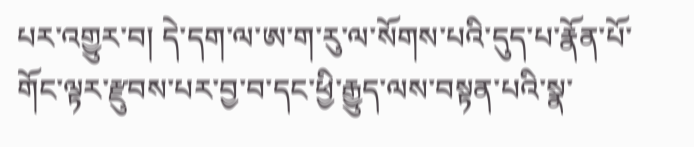པར་འགྱུར་བ། དེ་དག་ལ་ཨ་ག་རུ་ལ་སོགས་པའི་དུད་པ་རྣོན་པོ་གོང་ལྟར་རྫུབས་པར་བྱ་བ་དང་ཕྱི་རྒྱུད་ལས་བསྟན་པའི་སྣ་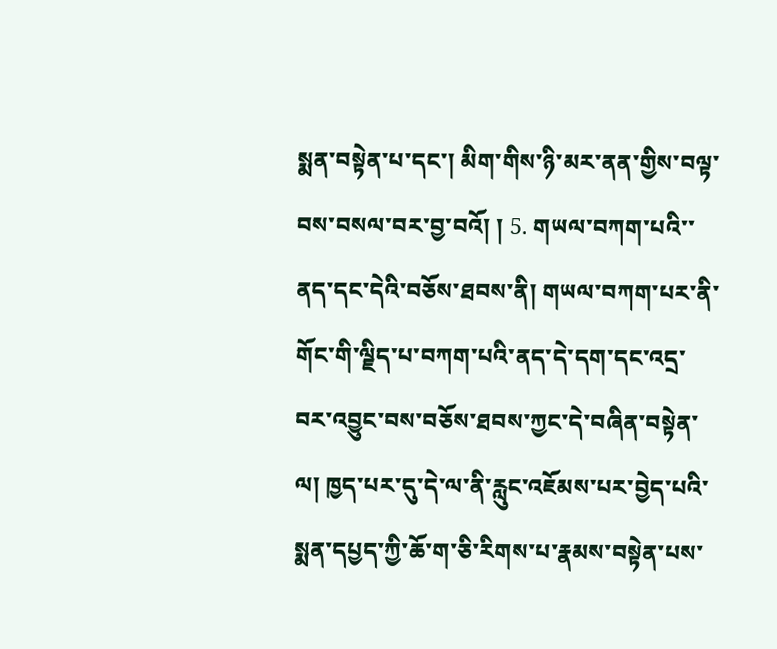སྨན་བསྟེན་པ་དང་། མིག་གིས་ཉི་མར་ནན་གྱིས་བལྟ་བས་བསལ་བར་བྱ་བའོ། ། 5. གཡལ་བཀག་པའི་་ནད་དང་དེའི་བཅོས་ཐབས་ནི། གཡལ་བཀག་པར་ནི་གོང་གི་ལྗིད་པ་བཀག་པའི་ནད་དེ་དག་དང་འདྲ་བར་འབྱུང་བས་བཅོས་ཐབས་ཀྱང་དེ་བཞིན་བསྟེན་ལ། ཁྱད་པར་དུ་དེ་ལ་ནི་རླུང་འཇོམས་པར་བྱེད་པའི་སྨན་དཔྱད་ཀྱི་ཆོ་ག་ཅི་རིགས་པ་རྣམས་བསྟེན་པས་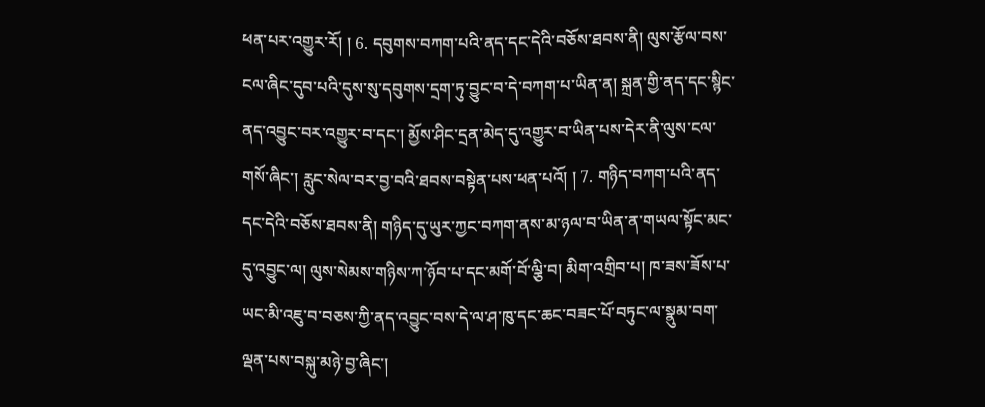ཕན་པར་འགྱུར་རོ། ། 6. དབུགས་བཀག་པའི་ནད་དང་དེའི་བཅོས་ཐབས་ནི། ལུས་རྩོལ་བས་ངལ་ཞིང་དུབ་པའི་དུས་སུ་དབུགས་དྲག་ཏུ་བྱུང་བ་དེ་བཀག་པ་ཡིན་ན། སྐྲན་གྱི་ནད་དང་སྙིང་ནད་འབྱུང་བར་འགྱུར་བ་དང་། མྱོས་ཤིང་དྲན་མེད་དུ་འགྱུར་བ་ཡིན་པས་དེར་ནི་ལུས་ངལ་གསོ་ཞིང་། རླུང་སེལ་བར་བྱ་བའི་ཐབས་བསྟེན་པས་ཕན་པའོ། ། 7. གཉིད་བཀག་པའི་ནད་དང་དེའི་བཅོས་ཐབས་ནི། གཉིད་དུ་ཡུར་ཀྱང་བཀག་ནས་མ་ཉལ་བ་ཡིན་ན་གཡལ་སྟོང་མང་དུ་འབྱུང་ལ། ལུས་སེམས་གཉིས་ཀ་ཉོབ་པ་དང་མགོ་བོ་ལྕི་བ། མིག་འགྲིབ་པ། ཁ་ཟས་ཟོས་པ་ཡང་མི་འཇུ་བ་བཅས་ཀྱི་ནད་འབྱུང་བས་དེ་ལ་ཤ་ཁུ་དང་ཆང་བཟང་པོ་བཏུང་ལ་སྣུམ་བག་ལྡན་པས་བསྐུ་མཉེ་བྱ་ཞིང་།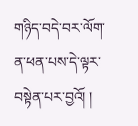གཉིད་བདེ་བར་ལོག་ན་ཕན་པས་དེ་ལྟར་བསྟེན་པར་བྱའོ། །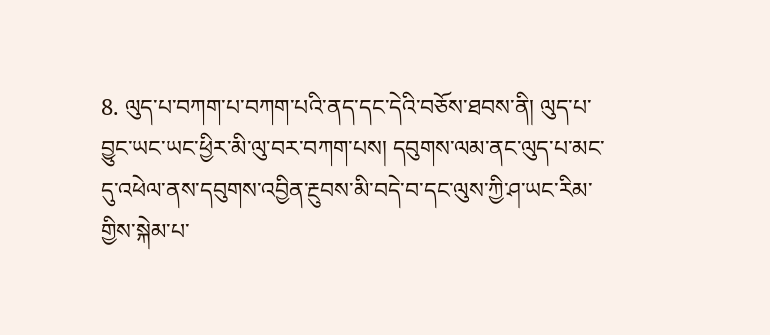8. ལུད་པ་བཀག་པ་བཀག་པའི་ནད་དང་དེའི་བཅོས་ཐབས་ནི། ལུད་པ་བྱུང་ཡང་ཡང་ཕྱིར་མི་ལུ་བར་བཀག་པས། དབུགས་ལམ་ནང་ལུད་པ་མང་དུ་འཕེལ་ནས་དབུགས་འབྱིན་རྔུབས་མི་བདེ་བ་དང་ལུས་ཀྱི་ཤ་ཡང་རིམ་གྱིས་སྐེམ་པ་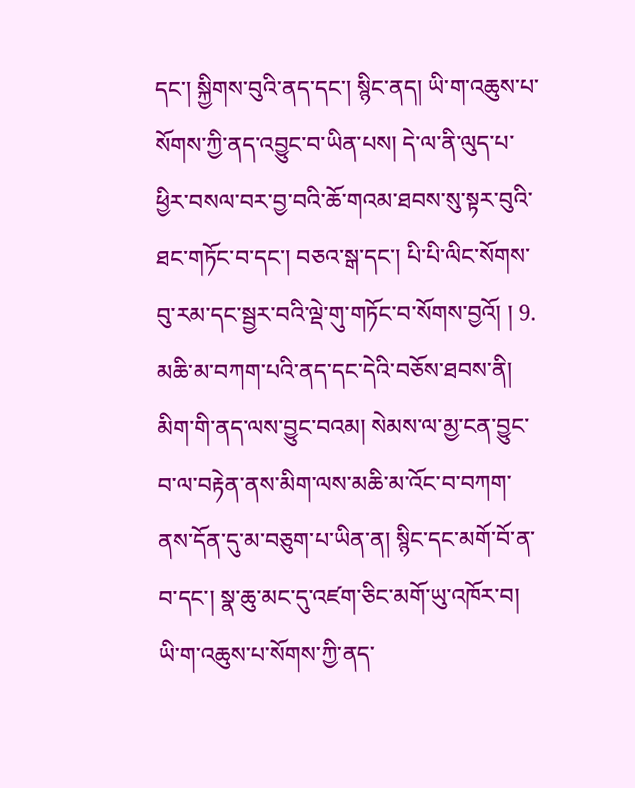དང་། སྐྱིགས་བུའི་ནད་དང་། སྙིང་ནད། ཡི་ག་འཆུས་པ་སོགས་ཀྱི་ནད་འབྱུང་བ་ཡིན་པས། དེ་ལ་ནི་ལུད་པ་ཕྱིར་བསལ་བར་བྱ་བའི་ཆོ་གའམ་ཐབས་སུ་སྟར་བུའི་ཐང་གཏོང་བ་དང་། བཅའ་སྒ་དང་། པི་པི་ལིང་སོགས་བུ་རམ་དང་སྦྱར་བའི་ལྡེ་གུ་གཏོང་བ་སོགས་བྱའོ། ། 9. མཆི་མ་བཀག་པའི་ནད་དང་དེའི་བཅོས་ཐབས་ནི། མིག་གི་ནད་ལས་བྱུང་བའམ། སེམས་ལ་མྱ་ངན་བྱུང་བ་ལ་བརྟེན་ནས་མིག་ལས་མཆི་མ་འོང་བ་བཀག་ནས་དོན་དུ་མ་བཅུག་པ་ཡིན་ན། སྙིང་དང་མགོ་བོ་ན་བ་དང་། སྣ་ཆུ་མང་དུ་འཛག་ཅིང་མགོ་ཡུ་འཁོར་བ། ཡི་ག་འཆུས་པ་སོགས་ཀྱི་ནད་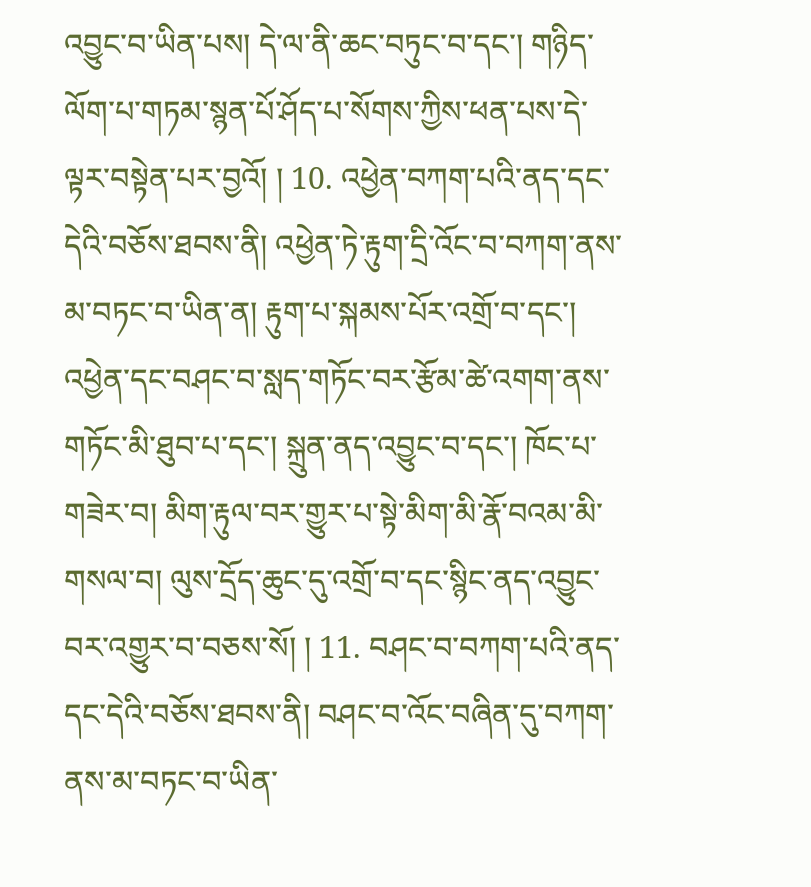འབྱུང་བ་ཡིན་པས། དེ་ལ་ནི་ཆང་བཏུང་བ་དང་། གཉིད་ལོག་པ་གཏམ་སྙན་པོ་ཤོད་པ་སོགས་ཀྱིས་ཕན་པས་དེ་ལྟར་བསྟེན་པར་བྱའོ། ། 10. འཕྱེན་བཀག་པའི་ནད་དང་དེའི་བཅོས་ཐབས་ནི། འཕྱེན་ཏེ་རྟུག་དྲི་འོང་བ་བཀག་ནས་མ་བཏང་བ་ཡིན་ན། རྟུག་པ་སྐམས་པོར་འགྲོ་བ་དང་། འཕྱེན་དང་བཤང་བ་སླད་གཏོང་བར་རྩོམ་ཚེ་འགག་ནས་གཏོང་མི་ཐུབ་པ་དང་། སྐྲུན་ནད་འབྱུང་བ་དང་། ཁོང་པ་གཟེར་བ། མིག་རྟུལ་བར་གྱུར་པ་སྟེ་མིག་མི་རྣོ་བའམ་མི་གསལ་བ། ལུས་དྲོད་ཆུང་དུ་འགྲོ་བ་དང་སྙིང་ནད་འབྱུང་བར་འགྱུར་བ་བཅས་སོ། ། 11. བཤང་བ་བཀག་པའི་ནད་དང་དེའི་བཅོས་ཐབས་ནི། བཤང་བ་འོང་བཞིན་དུ་བཀག་ནས་མ་བཏང་བ་ཡིན་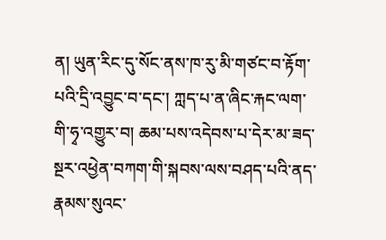ན། ཡུན་རིང་དུ་སོང་ནས་ཁ་རུ་མི་གཙང་བ་རྟོག་པའི་དྲི་འབྱུང་བ་དང་། ཀླད་པ་ན་ཞིང་རྐང་ལག་གི་ཧྭ་འགྱུར་བ། ཆམ་པས་འདེབས་པ་དེར་མ་ཟད་སྔར་འཕྱེན་བཀག་གི་སྐབས་ལས་བཤད་པའི་ནད་རྣམས་སུའང་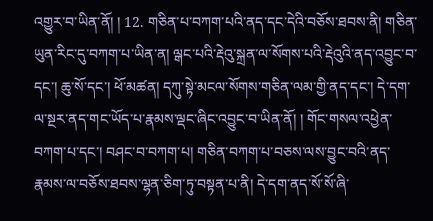འགྱུར་བ་ཡིན་ནོ། ། 12. གཅིན་པ་བཀག་པའི་ནད་དང་དེའི་བཅོས་ཐབས་ནི། གཅིན་ཡུན་རིང་དུ་བཀག་པ་ཡིན་ན། ལྒང་པའི་རྡེའུ་སྐྲན་ལ་སོགས་པའི་རྡེའུའི་ནད་འབྱུང་བ་དང་། ཆུ་སོ་དང་། ཕོ་མཚན། དཀུ་སྟེ་མངལ་སོགས་གཅིན་ལམ་གྱི་ནད་དང་། དེ་དག་ལ་སྔར་ནད་གང་ཡོད་པ་རྣམས་ལྡང་ཞིང་འབྱུང་བ་ཡིན་ནོ། ། གོང་གསལ་འཕྱེན་བཀག་པ་དང་། བཤང་བ་བཀག་པ། གཅིན་བཀག་པ་བཅས་ལས་བྱུང་བའི་ནད་རྣམས་ལ་བཅོས་ཐབས་ལྷན་ཅིག་ཏུ་བསྟན་པ་ནི། དེ་དག་ནད་སོ་སོ་ཞི་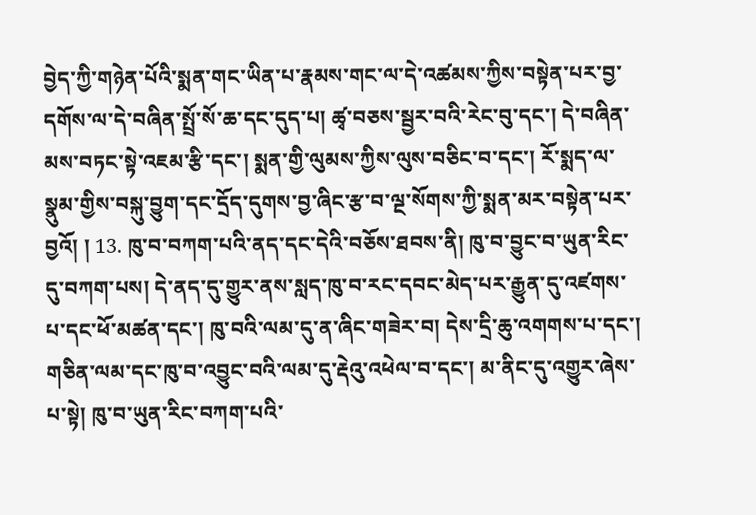བྱེད་ཀྱི་གཉེན་པོའི་སྨན་གང་ཡིན་པ་རྣམས་གང་ལ་དེ་འཚམས་ཀྱིས་བསྟེན་པར་བྱ་དགོས་ལ་དེ་བཞིན་སྤྲོ་སོ་ཆ་དང་དུད་པ། ཚྭ་བཅས་སྦྱར་བའི་རེང་བུ་དང་། དེ་བཞིན་མས་བཏང་སྟེ་འཇམ་རྩི་དང་། སྨན་གྱི་ལུམས་ཀྱིས་ལུས་བཅིང་བ་དང་། རོ་སྨད་ལ་སྣུམ་གྱིས་བསྐུ་བྱུག་དང་དྲོད་དུགས་བྱ་ཞིང་རྩ་བ་ལྔ་སོགས་ཀྱི་སྨན་མར་བསྟེན་པར་བྱའོ། ། 13. ཁུ་བ་བཀག་པའི་ནད་དང་དེའི་བཅོས་ཐབས་ནི། ཁུ་བ་བྱུང་བ་ཡུན་རིང་དུ་བཀག་པས། དེ་ནད་དུ་གྱུར་ནས་སླད་ཁུ་བ་རང་དབང་མེད་པར་རྒྱུན་དུ་འཛགས་པ་དང་ཕོ་མཚན་དང་། ཁུ་བའི་ལམ་དུ་ན་ཞིང་གཟེར་བ། དེས་དྲི་ཆུ་འགགས་པ་དང་། གཅིན་ལམ་དང་ཁུ་བ་འབྱུང་བའི་ལམ་དུ་རྡེའུ་འཕེལ་བ་དང་། མ་ནིང་དུ་འགྱུར་ཞེས་པ་སྟེ། ཁུ་བ་ཡུན་རིང་བཀག་པའི་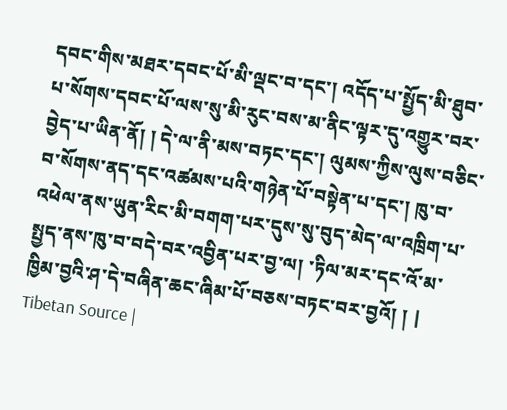དབང་གིས་མཐར་དབང་པོ་མི་ལྡང་བ་དང་། འདོད་པ་སྤྱོད་མི་ཐུབ་པ་སོགས་དབང་པོ་ལས་སུ་མི་རུང་བས་མ་ནིང་ལྟར་དུ་འགྱུར་བར་བྱེད་པ་ཡིན་ནོ། ། དེ་ལ་ནི་མས་བཏང་དང་། ལུམས་ཀྱིས་ལུས་བཅིང་བ་སོགས་ནད་དང་འཚམས་པའི་གཉེན་པོ་བསྟེན་པ་དང་། ཁུ་བ་འཕེལ་ནས་ཡུན་རིང་མི་བགག་པར་དུས་སུ་བུད་མེད་ལ་འཁྲིག་པ་སྤྱད་ནས་ཁུ་བ་བདེ་བར་འབྱིན་པར་བྱ་ལ། ་ཏིལ་མར་དང་འོ་མ་ཁྱིམ་བྱའི་ཤ་དེ་བཞིན་ཆང་ཞིམ་པོ་བཅས་བཏང་བར་བྱའོ། ། |
Tibetan Source |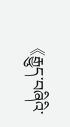《རྒྱུད་བཞིའི་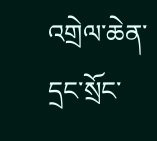འགྲེལ་ཆེན་དྲང་སྲོང་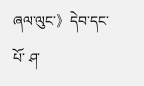ཞལ་ལུང་》དེབ་དང་པོ་ ཤ་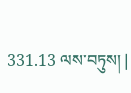331.13 ལས་བཏུས། |